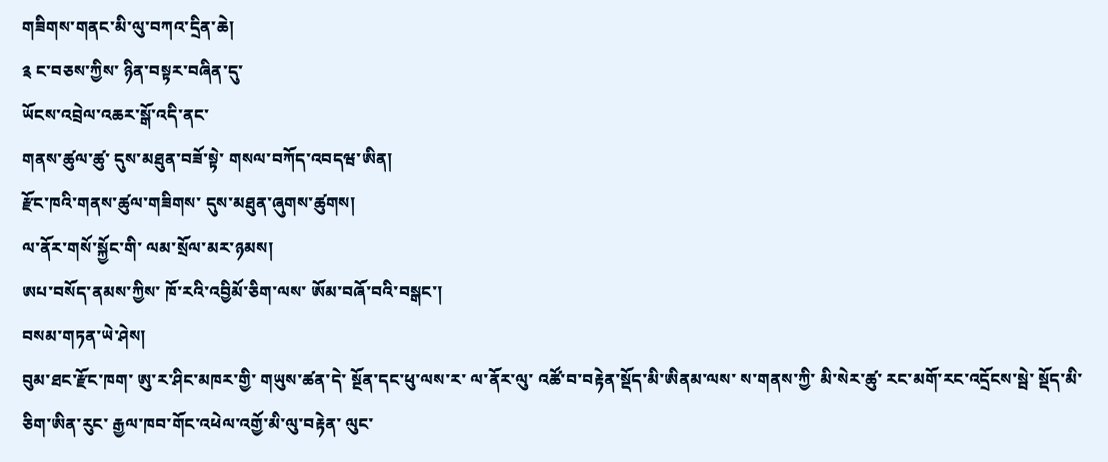གཟིགས་གནང་མི་ལུ་བཀའ་དྲིན་ཆེ།
༉ ང་བཅས་ཀྱིས་ ཉིན་བསྟར་བཞིན་དུ་
ཡོངས་འབྲེལ་འཆར་སྒོ་འདི་ནང་
གནས་ཚུལ་ཚུ་ དུས་མཐུན་བཟོ་སྟེ་ གསལ་བཀོད་འབདཝ་ཨིན།
རྫོང་ཁའི་གནས་ཚུལ་གཟིགས་ དུས་མཐུན་ཞུགས་ཚུགས།
ལ་ནོར་གསོ་སྐྱོང་གི་ ལམ་སྲོལ་མར་ཉམས།
ཨཔ་བསོད་ནམས་ཀྱིས་ ཁོ་རའི་འབྱིམོ་ཅིག་ལས་ ཨོམ་བཞོ་བའི་བསྒང་།
བསམ་གཏན་ཡེ་ཤེས།
བུམ་ཐང་རྫོང་ཁག་ ཨུ་ར་ཤིང་མཁར་གྱི་ གཡུས་ཚན་དེ་ སྔོན་དང་ཕུ་ལས་ར་ ལ་ནོར་ལུ་ འཚོ་བ་བརྟེན་སྡོད་མི་ཨིནམ་ལས་ ས་གནས་ཀྱི་ མི་སེར་ཚུ་ རང་མགོ་རང་འདྲོངས་སྦེ་ སྡོད་མི་ཅིག་ཨིན་རུང་ རྒྱལ་ཁབ་གོང་འཕེལ་འགྱོ་མི་ལུ་བརྟེན་ ལུང་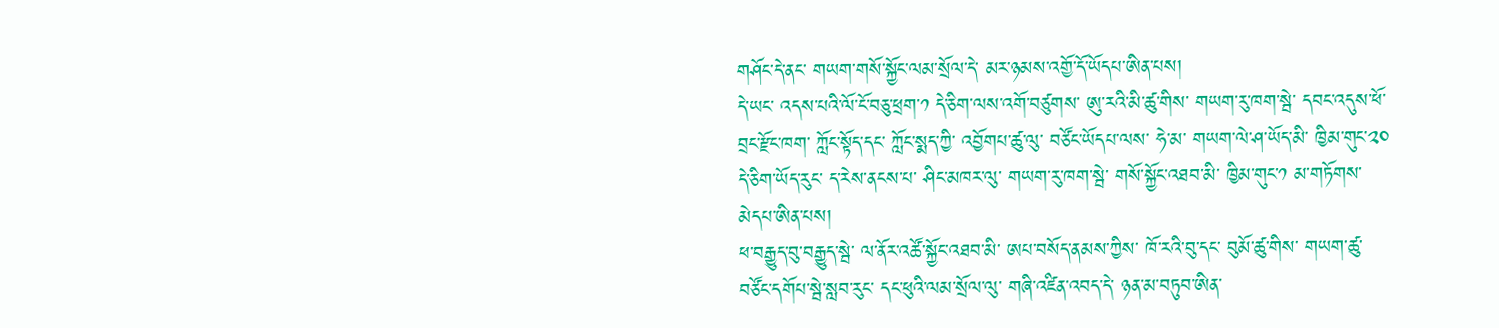གཤོང་དེ་ནང་ གཡག་གསོ་སྐྱོང་ལམ་སྲོལ་དེ་ མར་ཉམས་འགྱོ་དོ་ཡོདཔ་ཨིན་པས།
དེ་ཡང་ འདས་པའི་ལོ་ངོ་བཅུ་ཕྲག་༡ དེ་ཅིག་ལས་འགོ་བཙུགས་ ཨུ་རའི་མི་ཚུ་གིས་ གཡག་རུ་ཁག་སྦེ་ དབང་འདུས་ཕོ་བྲང་རྫོང་ཁག་ ཀློང་སྟོད་དང་ ཀློང་སྨད་ཀྱི་ འབྱོགཔ་ཚུ་ལུ་ བཙོང་ཡོདཔ་ལས་ ཧེ་མ་ གཡག་ལེ་ཤ་ཡོད་མི་ ཁྱིམ་གུང་༢༠ དེ་ཅིག་ཡོད་རུང་ ད་རེས་ནངས་པ་ ཤིང་མཁར་ལུ་ གཡག་རུ་ཁག་སྦེ་ གསོ་སྐྱོང་འཐབ་མི་ ཁྱིམ་གུང་༡ མ་གཏོགས་མེདཔ་ཨིན་པས།
ཕ་བརྒྱུད་བུ་བརྒྱུད་སྦེ་ ལ་ནོར་འཚོ་སྐྱོང་འཐབ་མི་ ཨཔ་བསོད་ནམས་ཀྱིས་ ཁོ་རའི་བུ་དང་ བུམོ་ཚུ་གིས་ གཡག་ཚུ་བཙོང་དགོཔ་སྦེ་སླབ་རུང་ དང་ཕུའི་ལམ་སྲོལ་ལུ་ གཞི་འཛིན་འབད་དེ་ ཉན་མ་བཏུབ་ཨིན་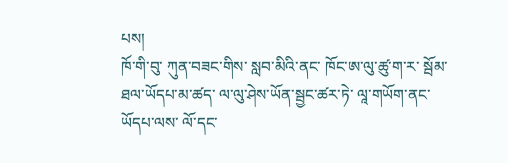པས།
ཁོ་གི་བུ་ ཀུན་བཟང་གིས་ སླབ་མིའི་ནང་ ཁོང་ཨ་ལུ་ཚུ་ག་ར་ སྦོམ་ཐལ་ཡོདཔ་མ་ཚད་ ལ་ལུ་ཤེས་ཡོན་སྦྱང་ཚར་ཏེ་ ལཱ་གཡོག་ནང་ཡོདཔ་ལས་ ལོ་དང་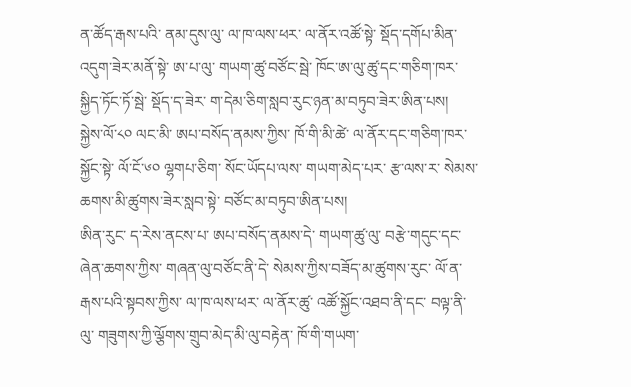ན་ཚོད་རྒས་པའི་ ནམ་དུས་ལུ་ ལ་ཁ་ལས་ཕར་ ལ་ནོར་འཚོ་སྟེ་ སྡོད་དགོཔ་མིན་འདུག་ཟེར་མནོ་སྟེ་ ཨ་པ་ལུ་ གཡག་ཚུ་བཙོང་སྦེ་ ཁོང་ཨ་ལུ་ཚུ་དང་གཅིག་ཁར་ སྐྱིད་ཏོང་ཏོ་སྦེ་ སྡོད་ད་ཟེར་ ག་དེམ་ཅིག་སླབ་རུང་ཉན་མ་བཏུབ་ཟེར་ཨིན་པས།
སྐྱེས་ལོ་༨༠ ལང་མི་ ཨཔ་བསོད་ནམས་ཀྱིས་ ཁོ་གི་མི་ཚེ་ ལ་ནོར་དང་གཅིག་ཁར་སྐྱོང་སྟེ་ ལོ་ངོ་༦༠ ལྷགཔ་ཅིག་ སོང་ཡོདཔ་ལས་ གཡག་མེད་པར་ རྩ་ལས་ར་ སེམས་ཆགས་མི་ཚུགས་ཟེར་སླབ་སྟེ་ བཙོང་མ་བཏུབ་ཨིན་པས།
ཨིན་རུང་ ད་རེས་ནངས་པ་ ཨཔ་བསོད་ནམས་དེ་ གཡག་ཚུ་ལུ་ བརྩེ་གདུང་དང་ ཞེན་ཆགས་ཀྱིས་ གཞན་ལུ་བཙོང་ནི་དེ་ སེམས་ཀྱིས་བཟོད་མ་ཚུགས་རུང་ ལོ་ན་རྒས་པའི་སྟབས་ཀྱིས་ ལ་ཁ་ལས་ཕར་ ལ་ནོར་ཚུ་ འཚོ་སྐྱོང་འཐབ་ནི་དང་ བལྟ་ནི་ལུ་ གཟུགས་ཀྱི་ལྕོགས་གྲུབ་མེད་མི་ལུ་བརྟེན་ ཁོ་གི་གཡག་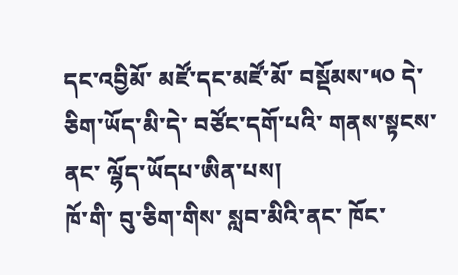དང་འབྱིམོ་ མཛོ་དང་མཛོ་མོ་ བསྡོམས་༥༠ དེ་ཅིག་ཡོད་མི་དེ་ བཙོང་དགོ་པའི་ གནས་སྟངས་ནང་ ལྷོད་ཡོདཔ་ཨིན་པས།
ཁོ་གི་ བུ་ཅིག་གིས་ སླབ་མིའི་ནང་ ཁོང་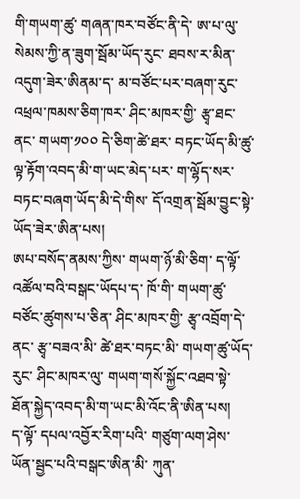གི་གཡག་ཚུ་ གཞན་ཁར་བཙོང་ནི་དེ་ ཨ་པ་ལུ་ སེམས་ཀྱི་ན་ཟུག་སྦོམ་ཡོད་རུང་ ཐབས་ར་མིན་འདུག་ཟེར་ཨིནམ་ད་ མ་བཙོང་པར་བཞག་རུང་ འཕྲལ་ཁམས་ཅིག་ཁར་ ཤིང་མཁར་གྱི་ རྩྭ་ཐང་ནང་ གཡག་༡༠༠ དེ་ཅིག་ཚེ་ཐར་ བཏང་ཡོད་མི་ཚུ་ ལྟ་རྟོག་འབད་མི་ག་ཡང་མེད་པར་ ག་ལྷོད་སར་ བཏང་བཞག་ཡོད་མི་དེ་གིས་ དོ་འགྲན་སྦོམ་བྱུང་སྟེ་ཡོད་ཟེར་ཨིན་པས།
ཨཔ་བསོད་ནམས་ཀྱིས་ གཡག་ཉོ་མི་ཅིག་ ད་ལྟོ་ འཚོལ་བའི་བསྒང་ཡོདཔ་ད་ ཁོ་གི་ གཡག་ཚུ་ བཙོང་ཚུགས་པ་ཅིན་ ཤིང་མཁར་གྱི་ རྩྭ་འབྲོག་དེ་ནང་ རྩྭ་བཟའ་མི་ ཚེ་ཐར་བཏང་མི་ གཡག་ཚུ་ཡོད་རུང་ ཤིང་མཁར་ལུ་ གཡག་གསོ་སྐྱོང་འཐབ་སྟེ་ ཐོན་སྐྱེད་འབད་མི་ག་ཡང་མི་འོང་ནི་ཨིན་པས།
ད་ལྟོ་ དཔལ་འབྱོར་རིག་པའི་ གཙུག་ལག་ཤེས་ཡོན་སྦྱང་པའི་བསྒང་ཨིན་མི་ ཀུན་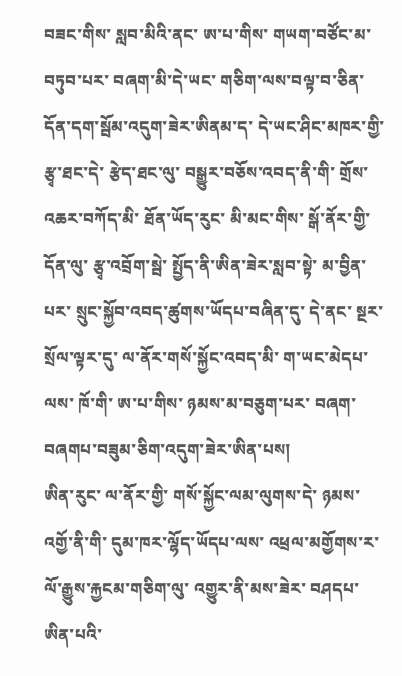བཟང་གིས་ སླབ་མིའི་ནང་ ཨ་པ་གིས་ གཡག་བཙོང་མ་བཏུབ་པར་ བཞག་མི་དེ་ཡང་ གཅིག་ལས་བལྟ་བ་ཅིན་ དོན་དག་སྦོམ་འདུག་ཟེར་ཨིནམ་ད་ དེ་ཡང་ཤིང་མཁར་གྱི་ རྩྭ་ཐང་དེ་ རྩེད་ཐང་ལུ་ བསྒྱུར་བཅོས་འབད་ནི་གི་ གྲོས་འཆར་བཀོད་མི་ ཐོན་ཡོད་རུང་ མི་མང་གིས་ སྒོ་ནོར་གྱི་དོན་ལུ་ རྩྭ་འབྲོག་སྦེ་ སྤྱོད་ནི་ཨིན་ཟེར་སླབ་སྟེ་ མ་བྱིན་པར་ སྲུང་སྐྱོབ་འབད་ཚུགས་ཡོདཔ་བཞིན་དུ་ དེ་ནང་ སྔར་སྲོལ་ལྟར་དུ་ ལ་ནོར་གསོ་སྐྱོང་འབད་མི་ ག་ཡང་མེདཔ་ལས་ ཁོ་གི་ ཨ་པ་གིས་ ཉམས་མ་བཅུག་པར་ བཞག་བཞགཔ་བཟུམ་ཅིག་འདུག་ཟེར་ཨིན་པས།
ཨིན་རུང་ ལ་ནོར་གྱི་ གསོ་སྐྱོང་ལམ་ལུགས་དེ་ ཉམས་འགྱོ་ནི་གི་ དུམ་ཁར་ལྷོད་ཡོདཔ་ལས་ འཕྲལ་མགྱོགས་ར་ ལོ་རྒྱུས་རྐྱངམ་གཅིག་ལུ་ འགྱུར་ནི་མས་ཟེར་ བཤདཔ་ཨིན་པའི་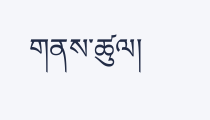གནས་ཚུལ།